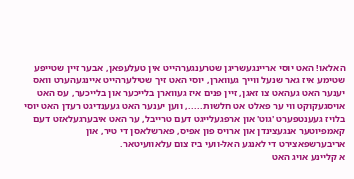האלאו! האט יוסי אריינגעשריגן שטרענגערהייט אין טעלעפאן, אבער זיין שטייפע שטימע איז גאר שנעל ווייך געווארן, יוסי האט זיך שטילערהייט איינגעהערט וואס יענער האט געהאט צו זאגן, זיין פנים איז געווארן בלייכער און בלייכער, עס האט אויסגעקוקט ווי ער פאלט אט חלשות....., ווען יענער האט געענדיגט רעדן האט יוסי בלויז געענטפערט 'גוט' און ארפגעלייגט דעם טרייבל, ער האט איבערגעלאזט דעם קאמפיוטער אנגעצינדן און ארויס פון אפיס, פארשלאסן די טיר, און אריבערשפאצירט די לאנגע האל-וועי ביז צום עלאוועיטאר.
א קליינע אויג האט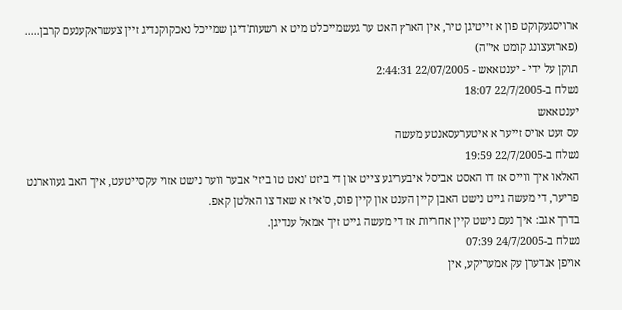ארויסגעקוקט פון א זייטיגן טיר, אין הארץ האט ער געשמייכלט מיט א רשעות'דיגן שמייכל נאכקוקנדיג זיין צעשראקענעם קרבן.....
(פארזעצונג קומט אי"ה)
תוקן על ידי - יענטאאש - 22/07/2005 2:44:31
נשלח ב-22/7/2005 18:07
יענטאאש
עס זעט אויס זייער א איטערעסאנטע מעשה
נשלח ב-22/7/2005 19:59
האלאו איך ווייס אז דו האסט אביסל איבעריגע צייט און די ביזט 'נאט טו ביזי' אבער ווער נישט אזוי עקסייטעט, איך האב געווארנט פריער, די מעשה גייט נישט האבן קיין הענט און קיין פוס, ס'איז א שאד צו האלטן קאפ.
בדרך אגב: איך נעם נישט קיין אחריות אז די מעשה גייט זיך אמאל ענדיגן.
נשלח ב-24/7/2005 07:39
אויפן אנדערן עק אמעריקע, אין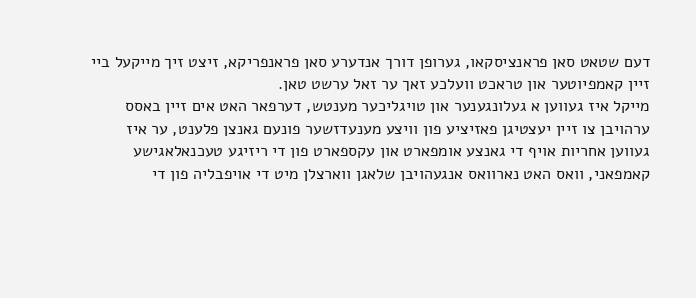דעם שטאט סאן פראנציסקאו, גערופן דורך אנדערע סאן פראנפריקא, זיצט זיך מייקעל ביי זיין קאמפיוטער און טראכט וועלכע זאך ער זאל ערשט טאן.
מייקל איז געווען א געלונגענער און טויגליכער מענטש, דערפאר האט אים זיין באסס ערהויבן צו זיין יעצטיגן פאזיציע פון וויצע מענעדזשער פונעם גאנצן פלענט, ער איז געווען אחריות אויף די גאנצע אומפארט און עקספארט פון די ריזיגע טעכנאלאגישע קאמפאני, וואס האט נארוואס אנגעהויבן שלאגן ווארצלן מיט די אויפבליה פון די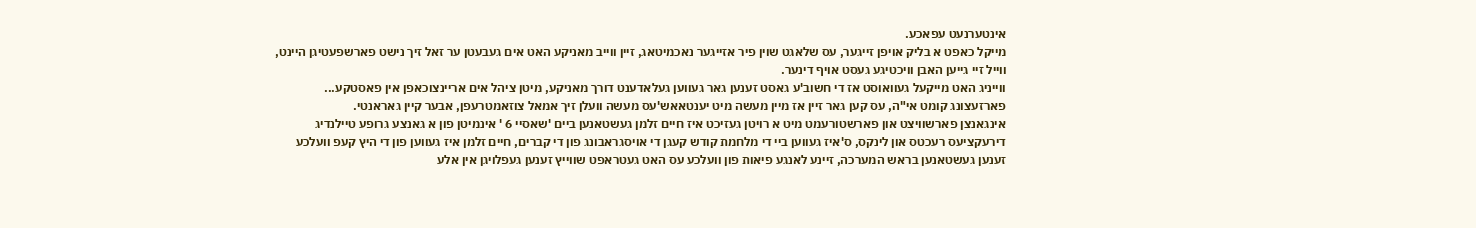אינטערנעט עפאכע.
מייקל כאפט א בליק אויפן זייגער, עס שלאגט שוין פיר אזייגער נאכמיטאג, זיין ווייב מאניקע האט אים געבעטן ער זאל זיך נישט פארשפעטיגן היינט, ווייל זיי גייען האבן וויכטיגע געסט אויף דינער.
ווייניג האט מייקעל געוואוסט אז די חשוב'ע גאסט זענען גאר געווען געלאדענט דורך מאניקע, מיטן ציהל אים אריינצוכאפן אין פאסטקע...
פארזעצונג קומט אי"ה, עס קען גאר זיין אז מיין מעשה מיט יענטאאש'עס מעשה וועלן זיך אמאל צוזאמטרעפן, אבער קיין גאראנטי.
אינגאנצן פארשוויצט און פארשטורעמט מיט א רויטן געזיכט איז חיים זלמן געשטאנען ביים 'שאסיי 6 ' אינמיטן פון א גאנצע גרופע טיילנדיג דירעקציעס רעכטס און לינקס, ס'איז געווען ביי די מלחמת קודש קעגן די אויסגראבונג פון די קברים, חיים זלמן איז געווען פון די היץ קעפ וועלכע זענען געשטאנען בראש המערכה, זיינע לאנגע פיאות פון וועלכע עס האט געטראפט שווייץ זענען געפלויגן אין אלע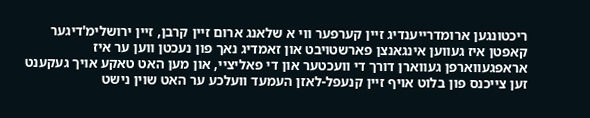ריכטונגען ארומדרייענדיג זיין קערפער ווי א שלאנג ארום זיין קרבן, זיין ירושלימ'דיגער קאפטן איז געווען אינגאנצן פארשטויבט און זאמדיג נאך פון נעכטן ווען ער איז אראפגעווארפן געווארן דורך די וועכטער און די פאליציי, און מען האט טאקע אויך געקענט זען צייכנס פון בלוט אויף זיין קנעפל-לאזן העמעד וועלכע ער האט שוין נישט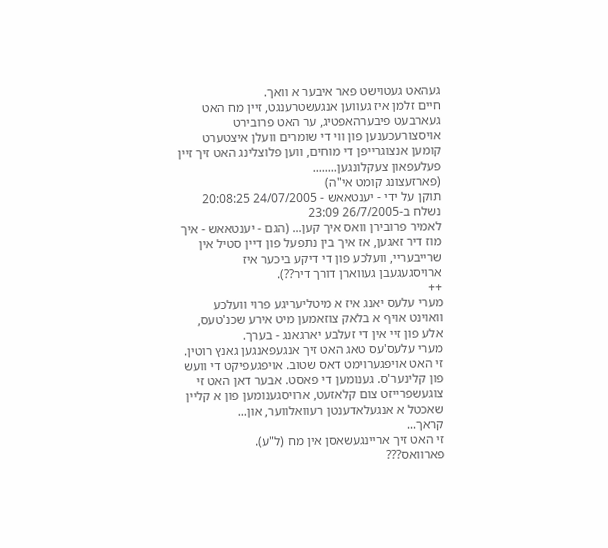געהאט געטוישט פאר איבער א וואך.
חיים זלמן איז געווען אנגעשטרענגט, זיין מח האט געארבעט פיבערהאפטיג, ער האט פרובירט אויסצורעכענען פון ווי די שומרים וועלן איצטערט קומען אנצוגרייפן די מוחים, ווען פלוצלינג האט זיך זיין פעלעפאון צעקלונגען........
(פארזעצונג קומט אי"ה)
תוקן על ידי - יענטאאש - 24/07/2005 20:08:25
נשלח ב-26/7/2005 23:09
לאמיר פרובירן וואס איך קען... (הגם - יענטאאש - איך מוז דיר זאגען, אז איך בין נתפעל פון דיין סטיל אין שרייבעריי, וועלכע פון די דיקע ביכער איז ארויסגעגעבן געווארן דורך דיר??).
++
מערי עלעס יאנג איז א מיטליעריגע פרוי וועלכע וואוינט אויף א בלאק צוזאמען מיט אירע שכנ'טעס, אלע פון זיי אין די זעלבע יארגאנג - בערך.
מערי עלעס'עס טאג האט זיך אנגעפאנגען גאנץ רוטין. זי האט אויפגערוימט דאס שטוב. אויפגעפיקט די וועש פון קלינער'ס. גענומען די פאסט. אבער דאן האט זי צוגעשפרייזט צום קלאזעט, ארויסגענומען פון א קליין שאכטל א אנגעלאדענטן רעוואלווער, און...
קראך...
זי האט זיך אריינגעשאסן אין מח (ל"ע).
פארוואס???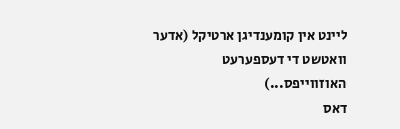ליינט אין קומענדיגן ארטיקל (אדער וואטשט די דעספערעט האוזווייפס...)
דאס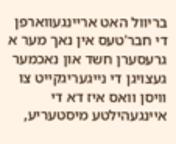בריוול האט אריינגעווארפן די חבר'טעס אין נאך מער א גרעסערן חשד און נאכמער געצויגן די נייגעריגקייט צו וויסן וואס איז דא די איינגעהילטע מיסטעריע,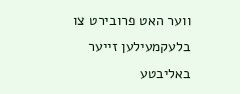ווער האט פרובירט צו בלעקמעילען זייער באליבטע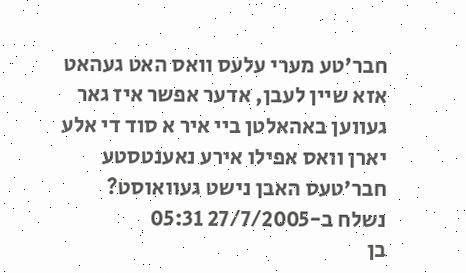חבר'טע מערי עלעס וואס האט געהאט אזא שיין לעבן, אדער אפשר איז גאר געווען באהאלטן ביי איר א סוד די אלע יארן וואס אפילו אירע נאענטסטע חבר'טעס האבן נישט געוואוסט?
נשלח ב-27/7/2005 05:31
בן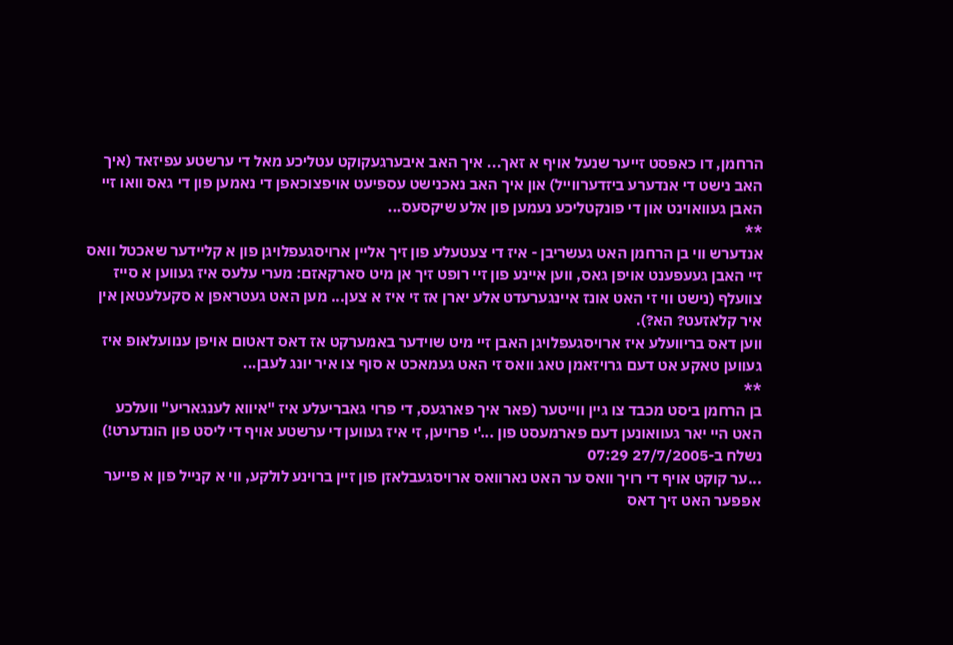הרחמן, דו כאפסט זייער שנעל אויף א זאך... איך האב איבערגעקוקט עטליכע מאל די ערשטע עפיזאד (איך האב נישט די אנדערע ביזדערווייל) און איך האב נאכנישט עספיעט אויפצוכאפן די נאמען פון די גאס וואו זיי האבן געוואוינט און די פונקטליכע נעמען פון אלע שיקסעס...
**
אנדערש ווי בן הרחמן האט געשריבן - איז די צעטעלע פון זיך אליין ארויסגעפלויגן פון א קליידער שאכטל וואס זיי האבן געעפענט אויפן גאס, ווען איינע פון זיי רופט זיך אן מיט סארקאזם: מערי עלעס איז געווען א סייז צוועלף (נישט ווי זי האט אונז איינגערעדט אלע יארן אז זי איז א צען... מען האט געטראפן א סקעלעטאן אין איר קלאזעט? הא?).
ווען דאס בריוועלע איז ארויסגעפלויגן האבן זיי מיט שוידער באמערקט אז דאס דאטום אויפן ענוועלאופ איז געווען טאקע אט דעם גרויזאמן טאג וואס זי האט געמאכט א סוף צו איר יונג לעבן...
**
בן הרחמן ביסט מכבד צו גיין ווייטער (פאר איך פארגעס, די פרוי גאבריעלע איז "איווא לענגאריע" וועלכע האט היי יאר געוואונען דעם פארמעסט פון ...'י פרויען, זי איז געווען די ערשטע אויף די ליסט פון הונדערט!)
נשלח ב-27/7/2005 07:29
...ער קוקט אויף די רויך וואס ער האט נארוואס ארויסגעבלאזן פון זיין ברוינע לולקע, ווי א קנייל פון א פייער אפפער האט זיך דאס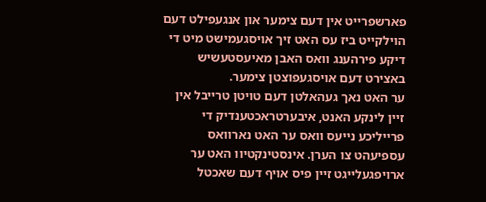פארשפרייט אין דעם צימער און אנגעפילט דעם הוילקייט ביז עס האט זיך אויסגעמישט מיט די דיקע פירהענג וואס האבן מאיעסטעשיש באצירט דעם אויסגעפוצטן צימער.
ער האט נאך געהאלטן דעם טויטן טרייבל אין זיין לינקע האנט, איבערטראכטענדיק די פרייליכע נייעס וואס ער האט נארוואס עספיעהט צו הערן. אינסטינקטיוו האט ער ארויפגעלייגט זיין פיס אויף דעם שאכטל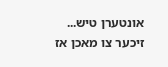אונטערן טיש... זיכער צו מאכן אז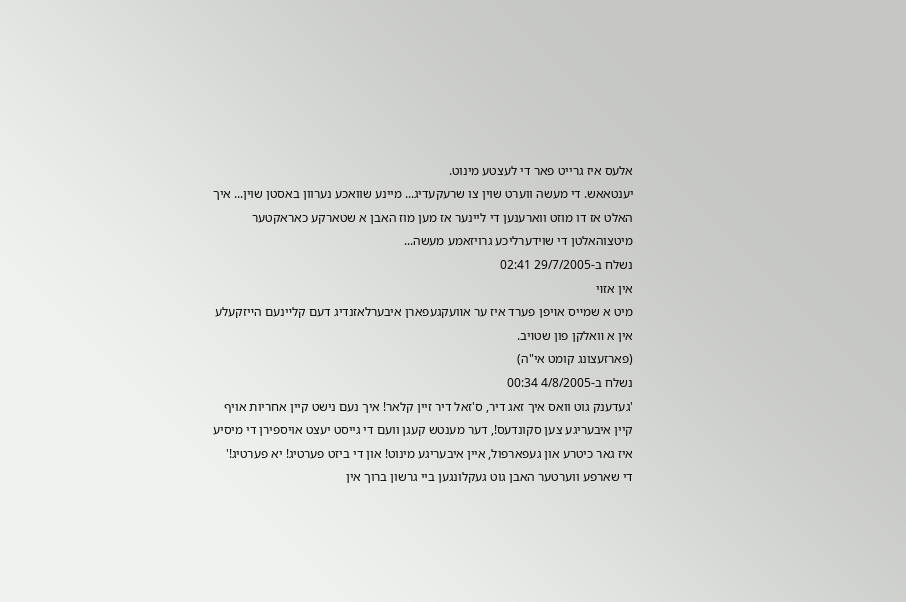אלעס איז גרייט פאר די לעצטע מינוט.
יענטאאש. די מעשה ווערט שוין צו שרעקעדיג... מיינע שוואכע נערוון באסטן שוין... איך האלט אז דו מוזט ווארענען די ליינער אז מען מוז האבן א שטארקע כאראקטער מיטצוהאלטן די שוידערליכע גרויזאמע מעשה...
נשלח ב-29/7/2005 02:41
אין אזױ
מיט א שמײס אױפן פערד איז ער אװעקגעפארן איבערלאזנדיג דעם קלײנעם הײזקעלע אין א װאלקן פון שטױב.
(פארזעצונג קומט אי"ה)
נשלח ב-4/8/2005 00:34
'געדענק גוט וואס איך זאג דיר, ס'זאל דיר זיין קלאר! איך נעם נישט קיין אחריות אויף קיין איבעריגע צען סקונדעס!, דער מענטש קעגן וועם די גייסט יעצט אויספירן די מיסיע איז גאר כיטרע און געפארפול, איין איבעריגע מינוט! און די ביזט פערטיג! יא פערטיג!'
די שארפע ווערטער האבן גוט געקלונגען ביי גרשון ברוך אין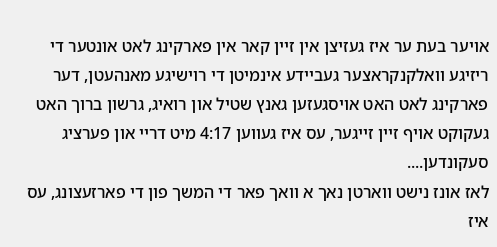אויער בעת ער איז געזיצן אין זיין קאר אין פארקינג לאט אונטער די ריזיגע וואלקנקראצער געביידע אינמיטן די רוישיגע מאנהעטן, דער פארקינג לאט האט אויסגעזען גאנץ שטיל און רואיג, גרשון ברוך האט געקוקט אויף זיין זייגער, עס איז געווען 4:17 מיט דריי און פערציג סעקונדען....
לאז אונז נישט ווארטן נאך א וואך פאר די המשך פון די פארזעצונג, עס איז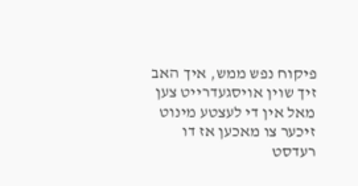פיקוח נפש ממש, איך האב זיך שוין אויסגעדרייט צען מאל אין די לעצטע מינוט זיכער צו מאכען אז דו רעדסט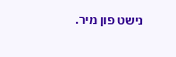נישט פון מיר.